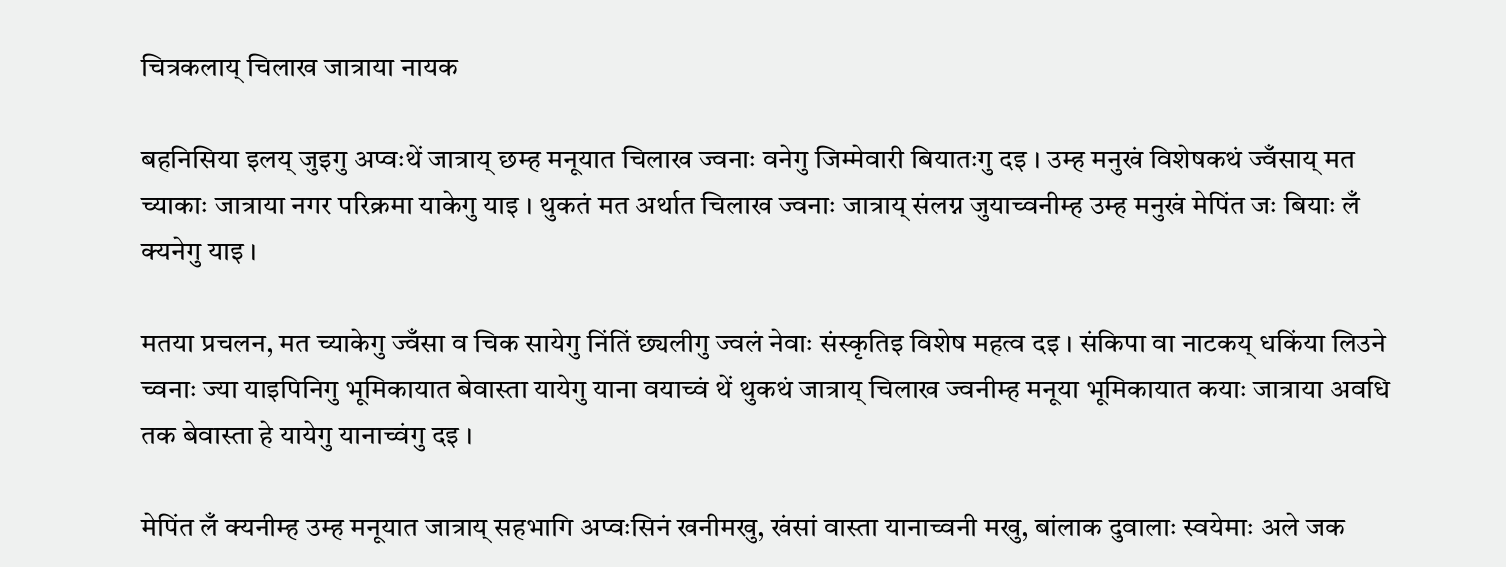चित्रकलाय् चिलाख जात्राया नायक

बहनिसिया इलय् जुइगु अप्वःथें जात्राय् छम्ह मनूयात चिलाख ज्वनाः वनेगु जिम्मेवारी बियातःगु दइ । उम्ह मनुखं विशेषकथं ज्वँसाय् मत च्याकाः जात्राया नगर परिक्रमा याकेगु याइ । थुकतं मत अर्थात चिलाख ज्वनाः जात्राय् संलग्न जुयाच्वनीम्ह उम्ह मनुखं मेपिंत जः बियाः लँ क्यनेगु याइ ।

मतया प्रचलन, मत च्याकेगु ज्वँसा व चिक सायेगु निंतिं छ्यलीगु ज्वलं नेवाः संस्कृतिइ विशेष महत्व दइ । संकिपा वा नाटकय् धकिंया लिउने च्वनाः ज्या याइपिनिगु भूमिकायात बेवास्ता यायेगु याना वयाच्वं थें थुकथं जात्राय् चिलाख ज्वनीम्ह मनूया भूमिकायात कयाः जात्राया अवधि तक बेवास्ता हे यायेगु यानाच्वंगु दइ ।

मेपिंत लँ क्यनीम्ह उम्ह मनूयात जात्राय् सहभागि अप्वःसिनं खनीमखु, खंसां वास्ता यानाच्वनी मखु, बांलाक दुवालाः स्वयेमाः अले जक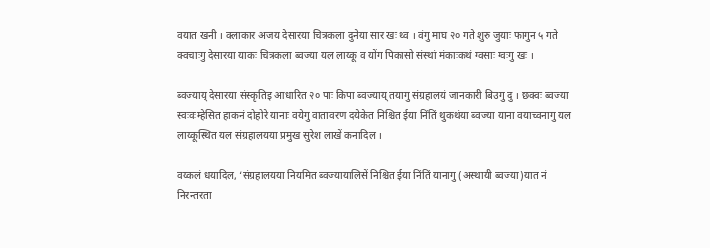वयात खनी । क्लाकार अजय देसारया चित्रकला दुनेया सार खः थ्व । वंगु माघ २० गते शुरु जुयाः फागुन ५ गते क्वचाःगु देसारया याकः चित्रकला ब्वज्या यल लाय्कू व योंग पिकासो संस्थां मंकाःकथं ग्वसाः ग्वःगु खः ।

ब्वज्याय् देसारया संस्कृतिइ आधारित २० पाः किपा ब्वज्याय् तयागु संग्रहालयं जानकारी बिउगु दु । छक्वः ब्वज्या स्वःवःम्हेसित हाकनं दोहोरे यानाः वयेगु वातावरण दयेकेत निश्चित ईया निंतिं थुकथंया ब्वज्या याना वयाच्वनागु यल लाय्कूस्थित यल संग्रहालयया प्रमुख सुरेश लाखें कनादिल ।

वय्कलं धयादिल, ‘संग्रहालयया नियमित ब्वज्यायालिसें निश्चित ईया निंतिं यानागु (अस्थायी ब्वज्या)यात नं निरन्तरता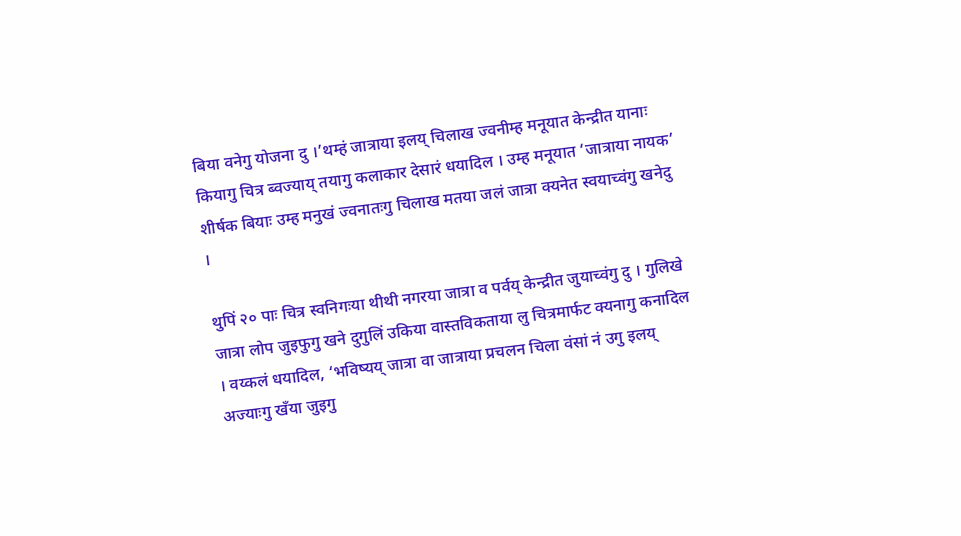बिया वनेगु योजना दु ।’थम्हं जात्राया इलय् चिलाख ज्वनीम्ह मनूयात केन्द्रीत यानाः कियागु चित्र ब्वज्याय् तयागु कलाकार देसारं धयादिल । उम्ह मनूयात ‘जात्राया नायक’ शीर्षक बियाः उम्ह मनुखं ज्वनातःगु चिलाख मतया जलं जात्रा क्यनेत स्वयाच्वंगु खनेदु ।

थुपिं २० पाः चित्र स्वनिगःया थीथी नगरया जात्रा व पर्वय् केन्द्रीत जुयाच्वंगु दु । गुलिखे जात्रा लोप जुइफुगु खने दुगुलिं उकिया वास्तविकताया लु चित्रमार्फट क्यनागु कनादिल । वय्कलं धयादिल, ‘भविष्यय् जात्रा वा जात्राया प्रचलन चिला वंसां नं उगु इलय् अज्याःगु खँया जुइगु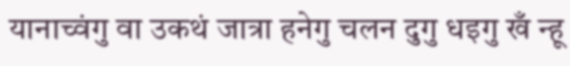यानाच्वंगु वा उकथं जात्रा हनेगु चलन दुगु धइगु खँ न्हू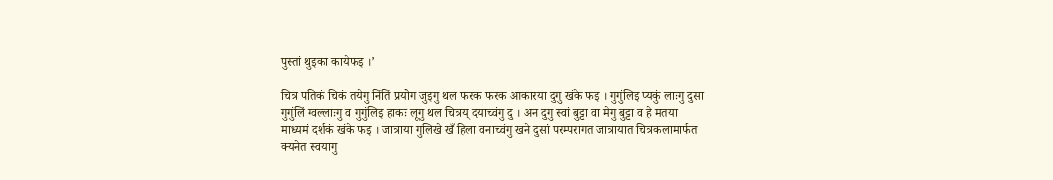पुस्तां थुइका कायेफइ ।’

चित्र पतिकं चिकं तयेगु निंतिं प्रयोग जुइगु थल फरक फरक आकारया दुगु खंके फइ । गुगुंलिइ प्यकुं लाःगु दुसा गुगुंलिं ग्वल्लाःगु व गुगुंलिइ हाकः लूगु थल चित्रय् दयाच्वंगु दु । अन दुगु स्वां बुट्टा वा मेगु बुट्टा व हे मतया माध्यमं दर्शकं खंके फइ । जात्राया गुलिखे खँ हिला वनाच्वंगु खने दुसां परम्परागत जात्रायात चित्रकलामार्फत क्यनेत स्वयागु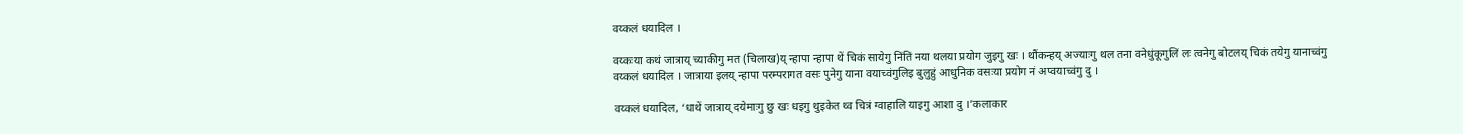वय्कलं धयादिल ।

वय्कःया कथं जात्राय् च्याकीगु मत (चिलाख)य् न्हापा न्हापा थें चिकं सायेगु निंतिं नया थलया प्रयोग जुइगु खः । थौंकन्हय् अज्याःगु थल तना वनेधुंकूगुलिं लः त्वनेगु बोटलय् चिकं तयेगु यानाच्वंगु वय्कलं धयादिल । जात्राया इलय् न्हापा परम्परागत वसः पुनेगु याना वयाच्वंगुलिइ बुलुहुं आधुनिक वसःया प्रयोग नं अप्वयाच्वंगु दु ।

वय्कलं धयादिल, ‘धाथें जात्राय् दयेमाःगु छु खः धइगु थुइकेत थ्व चित्रं ग्वाहालि याइगु आशा दु ।’कलाकार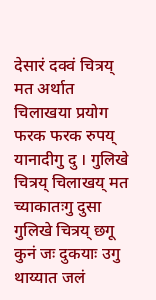देसारं दक्वं चित्रय् मत अर्थात चिलाखया प्रयोग फरक फरक रुपय् यानादीगु दु । गुलिखे चित्रय् चिलाखय् मत च्याकातःगु दुसा गुलिखे चित्रय् छगू कुनं जः दुकयाः उगु थाय्यात जलं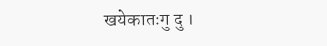खयेकातःगु दु ।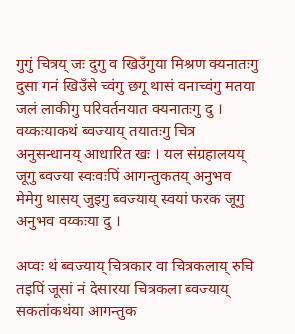गुगुं चित्रय् जः दुगु व खिउँगुया मिश्रण क्यनातःगु दुसा गनं खिउँसे च्वंगु छगू थासं वनाच्वंगु मतया जलं लाकीगु परिवर्तनयात क्यनातःगु दु । वय्कःयाकथं ब्वज्याय् तयातःगु चित्र अनुसन्धानय् आधारित खः । यल संग्रहालयय् जूगु ब्वज्या स्वःवःपिं आगन्तुकतय् अनुभव मेमेगु थासय् जुइगु ब्वज्याय् स्वयां फरक जूगु अनुभव वय्कःया दु ।

अप्वः थं ब्वज्याय् चित्रकार वा चित्रकलाय् रुचि तइपिं जूसां नं देसारया चित्रकला ब्वज्याय् सकतांकथंया आगन्तुक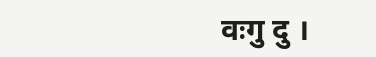वःगु दु ।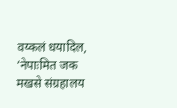वय्कलं धयादिल, ‘नेपाःमित जक मखसे संग्रहालय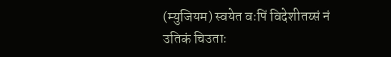(म्युजियम) स्वयेत वःपिं विदेशीतय्सं नं उतिकं चिउताः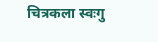चित्रकला स्वःगु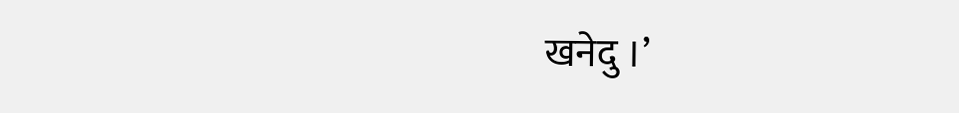खनेदु ।’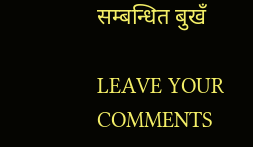सम्बन्धित बुखँ

LEAVE YOUR COMMENTS